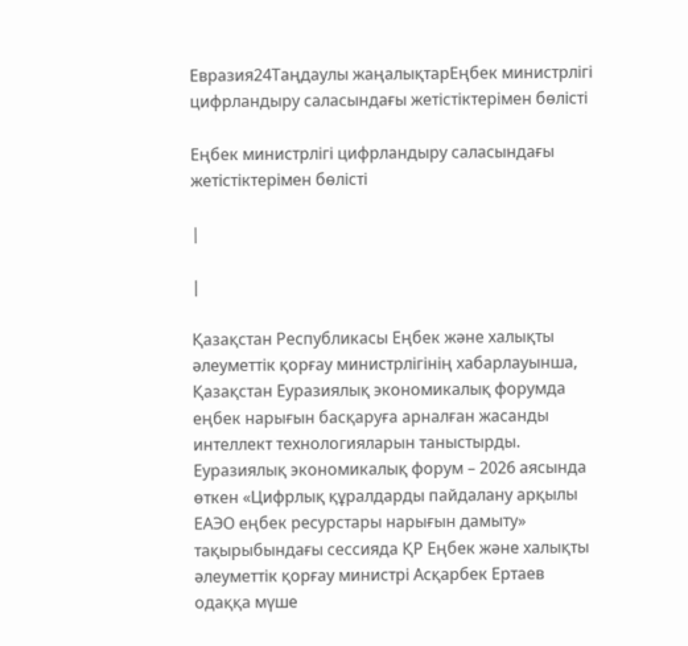Евразия24Таңдаулы жаңалықтарЕңбек министрлігі цифрландыру саласындағы жетістіктерімен бөлісті

Еңбек министрлігі цифрландыру саласындағы жетістіктерімен бөлісті

|

|

Қазақстан Республикасы Еңбек және халықты әлеуметтік қорғау министрлігінің хабарлауынша, Қазақстан Еуразиялық экономикалық форумда еңбек нарығын басқаруға арналған жасанды интеллект технологияларын таныстырды. Еуразиялық экономикалық форум – 2026 аясында өткен «Цифрлық құралдарды пайдалану арқылы ЕАЭО еңбек ресурстары нарығын дамыту» тақырыбындағы сессияда ҚР Еңбек және халықты әлеуметтік қорғау министрі Асқарбек Ертаев одаққа мүше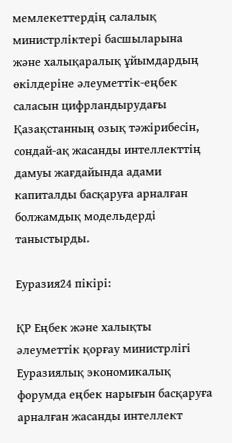мемлекеттердің салалық министрліктері басшыларына және халықаралық ұйымдардың өкілдеріне әлеуметтік-еңбек саласын цифрландырудағы Қазақстанның озық тәжірибесін, сондай-ақ жасанды интеллекттің дамуы жағдайында адами капиталды басқаруға арналған болжамдық модельдерді таныстырды.

Еуразия24 пікірі:

ҚР Еңбек және халықты әлеуметтік қорғау министрлігі Еуразиялық экономикалық форумда еңбек нарығын басқаруға арналған жасанды интеллект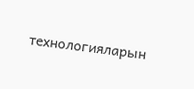технологияларын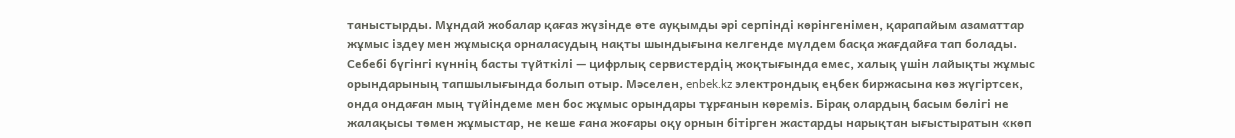таныстырды. Мұндай жобалар қағаз жүзінде өте ауқымды әрі серпінді көрінгенімен, қарапайым азаматтар жұмыс іздеу мен жұмысқа орналасудың нақты шындығына келгенде мүлдем басқа жағдайға тап болады. Себебі бүгінгі күннің басты түйткілі — цифрлық сервистердің жоқтығында емес, халық үшін лайықты жұмыс орындарының тапшылығында болып отыр. Мәселен, enbek.kz электрондық еңбек биржасына көз жүгіртсек, онда ондаған мың түйіндеме мен бос жұмыс орындары тұрғанын көреміз. Бірақ олардың басым бөлігі не жалақысы төмен жұмыстар, не кеше ғана жоғары оқу орнын бітірген жастарды нарықтан ығыстыратын «көп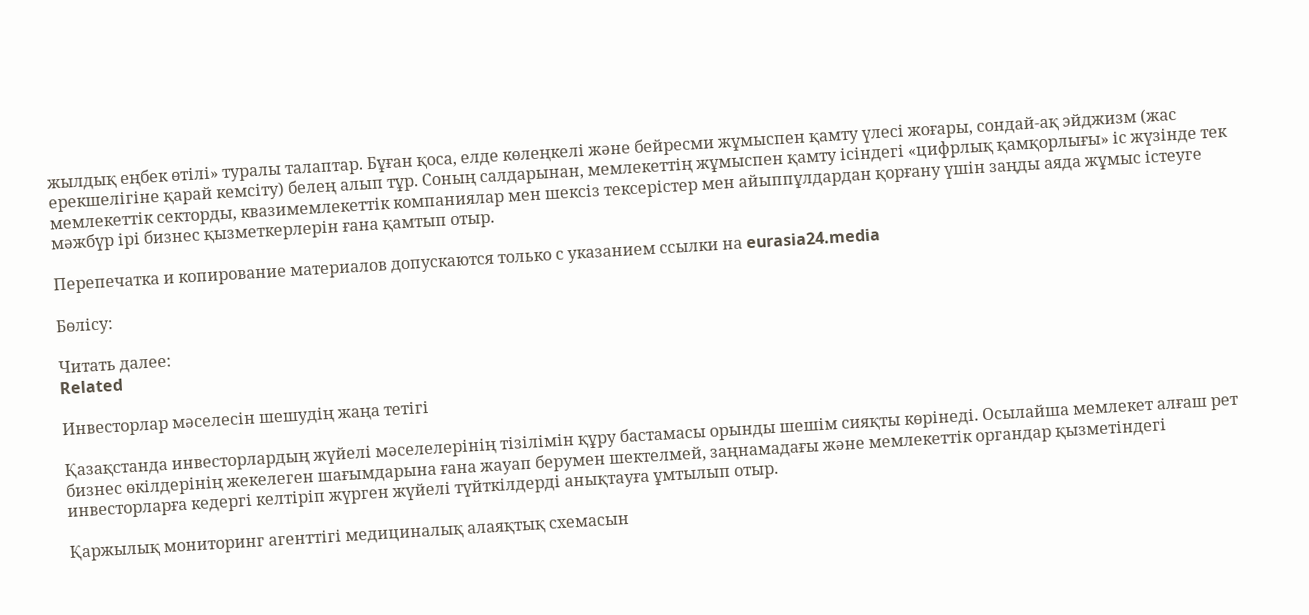жылдық еңбек өтілі» туралы талаптар. Бұған қоса, елде көлеңкелі және бейресми жұмыспен қамту үлесі жоғары, сондай-ақ эйджизм (жас ерекшелігіне қарай кемсіту) белең алып тұр. Соның салдарынан, мемлекеттің жұмыспен қамту ісіндегі «цифрлық қамқорлығы» іс жүзінде тек мемлекеттік секторды, квазимемлекеттік компаниялар мен шексіз тексерістер мен айыппұлдардан қорғану үшін заңды аяда жұмыс істеуге мәжбүр ірі бизнес қызметкерлерін ғана қамтып отыр.

Перепечатка и копирование материалов допускаются только с указанием ссылки на eurasia24.media

Бөлісу:

Читать далее:
Related

Инвесторлар мәселесін шешудің жаңа тетігі

Қазақстанда инвесторлардың жүйелі мәселелерінің тізілімін құру бастамасы орынды шешім сияқты көрінеді. Осылайша мемлекет алғаш рет бизнес өкілдерінің жекелеген шағымдарына ғана жауап берумен шектелмей, заңнамадағы және мемлекеттік органдар қызметіндегі инвесторларға кедергі келтіріп жүрген жүйелі түйткілдерді анықтауға ұмтылып отыр.

Қаржылық мониторинг агенттігі медициналық алаяқтық схемасын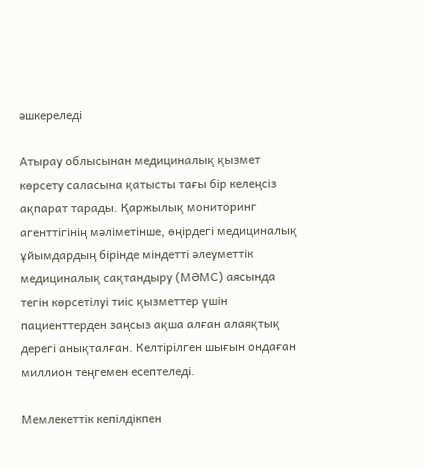әшкереледі

Атырау облысынан медициналық қызмет көрсету саласына қатысты тағы бір келеңсіз ақпарат тарады. Қаржылық мониторинг агенттігінің мәліметінше, өңірдегі медициналық ұйымдардың бірінде міндетті әлеуметтік медициналық сақтандыру (МӘМС) аясында тегін көрсетілуі тиіс қызметтер үшін пациенттерден заңсыз ақша алған алаяқтық дерегі анықталған. Келтірілген шығын ондаған миллион теңгемен есептеледі.

Мемлекеттік кепілдікпен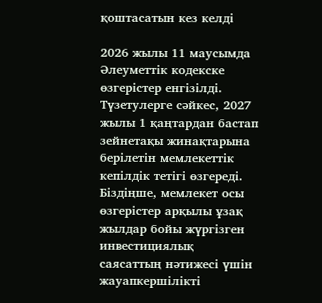қоштасатын кез келді

2026 жылы 11 маусымда Әлеуметтік кодекске өзгерістер енгізілді. Түзетулерге сәйкес, 2027 жылы 1 қаңтардан бастап зейнетақы жинақтарына берілетін мемлекеттік кепілдік тетігі өзгереді. Біздіңше, мемлекет осы өзгерістер арқылы ұзақ жылдар бойы жүргізген инвестициялық саясаттың нәтижесі үшін жауапкершілікті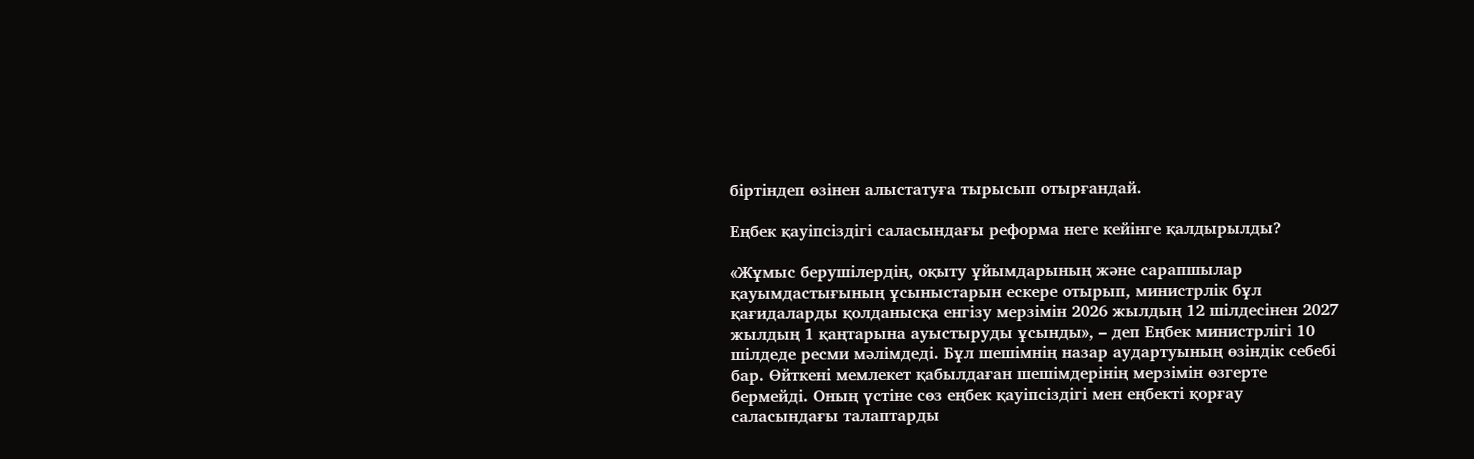біртіндеп өзінен алыстатуға тырысып отырғандай.

Еңбек қауіпсіздігі саласындағы реформа неге кейінге қалдырылды?

«Жұмыс берушілердің, оқыту ұйымдарының және сарапшылар қауымдастығының ұсыныстарын ескере отырып, министрлік бұл қағидаларды қолданысқа енгізу мерзімін 2026 жылдың 12 шілдесінен 2027 жылдың 1 қаңтарына ауыстыруды ұсынды», – деп Еңбек министрлігі 10 шілдеде ресми мәлімдеді. Бұл шешімнің назар аудартуының өзіндік себебі бар. Өйткені мемлекет қабылдаған шешімдерінің мерзімін өзгерте бермейді. Оның үстіне сөз еңбек қауіпсіздігі мен еңбекті қорғау саласындағы талаптарды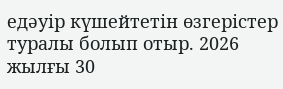едәуір күшейтетін өзгерістер туралы болып отыр. 2026 жылғы 30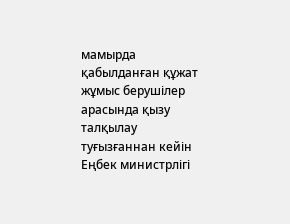мамырда қабылданған құжат жұмыс берушілер арасында қызу талқылау туғызғаннан кейін Еңбек министрлігі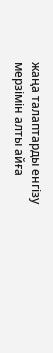жаңа талаптарды енгізу мерзімін алты айға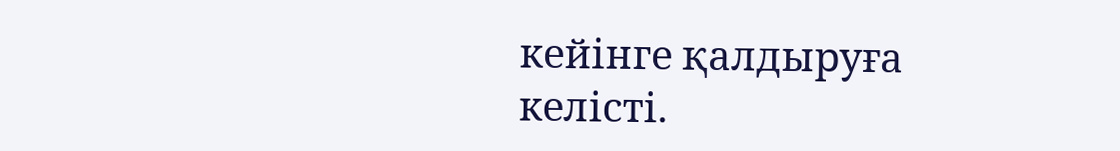кейінге қалдыруға келісті.